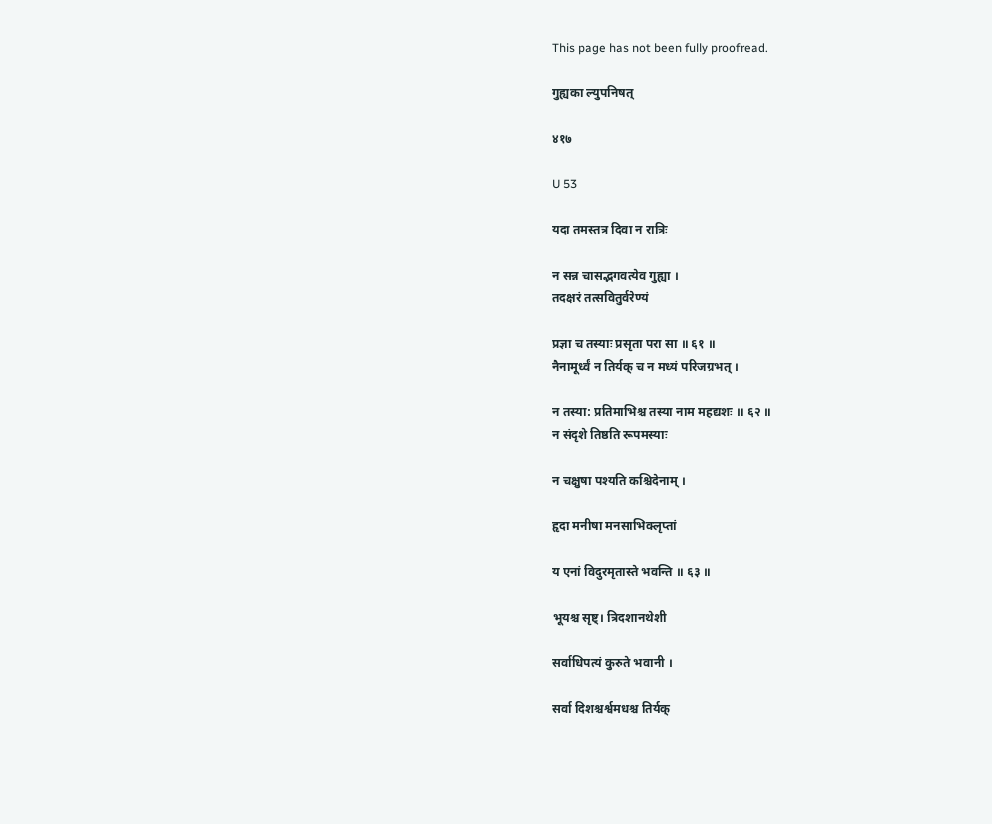This page has not been fully proofread.

गुह्यका ल्युपनिषत्

४१७

U 53

यदा तमस्तत्र दिवा न रात्रिः

न सन्न चासद्भगवत्येव गुह्या ।
तदक्षरं तत्सवितुर्वरेण्यं

प्रज्ञा च तस्याः प्रसृता परा सा ॥ ६१ ॥
नैनामूर्ध्वं न तिर्यक् च न मध्यं परिजग्रभत् ।

न तस्या: प्रतिमाभिश्च तस्या नाम महद्यशः ॥ ६२ ॥
न संदृशे तिष्ठति रूपमस्याः

न चक्षुषा पश्यति कश्चिदेनाम् ।

हृदा मनीषा मनसाभिक्लृप्तां

य एनां विदुरमृतास्ते भवन्ति ॥ ६३ ॥

भूयश्च सृष्ट्। त्रिदशानथेशी

सर्वाधिपत्यं कुरुते भवानी ।

सर्वा दिशश्चर्श्वमधश्च तिर्यक्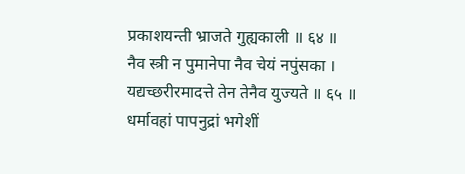प्रकाशयन्ती भ्राजते गुह्यकाली ॥ ६४ ॥
नैव स्त्री न पुमानेपा नैव चेयं नपुंसका ।
यद्यच्छरीरमादत्ते तेन तेनैव युज्यते ॥ ६५ ॥
धर्मावहां पापनुद्रां भगेशीं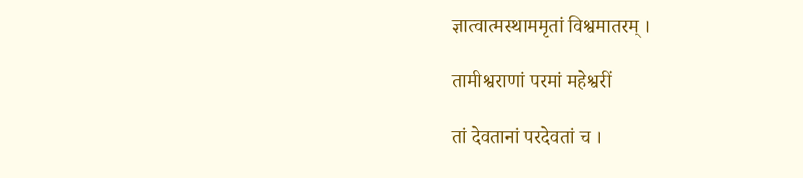ज्ञात्वात्मस्थाममृतां विश्वमातरम् ।

तामीश्वराणां परमां महेश्वरीं

तां देवतानां परदेवतां च ।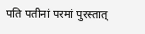पति पतीनां परमां पुरस्तात्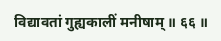विद्यावतां गुह्यकालीं मनीषाम् ॥ ६६ ॥